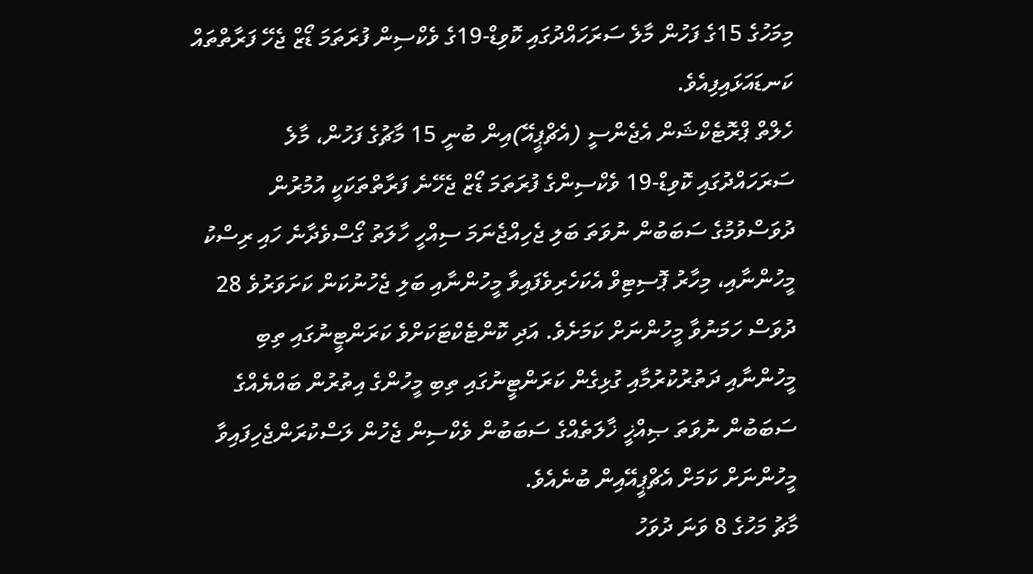މިމަހުގެ 15ގެ ފަހުން މާލެ ސަރަހައްދުގައި ކޮވިޑް-19ގެ ވެކްސިން ފުރަތަމަ ޑޯޒް ޖެހޭ ފަރާތްތައް ކަނޑައަޅައިފިއެވެ.
ހެލްތް ޕްރޮޓެކްޝަން އެޖެންސީ (އެޗްޕީއޭ)އިން ބުނީ 15 މާޗުގެ ފަހުން، މާލެ ސަރަހައްދުގައި ކޮވިޑް-19 ވެކްސިންގެ ފުރަތަމަ ޑޯޒް ޖެހޭނެ ފަރާތްތަކަކީ އުމުރުން ދުވަސްވުމުގެ ސަބަބުން ނުވަތަ ބަލި ޖެހިއްޖެނަމަ ސިއްހީ ހާލަތު ގޯސްވެދާނެ ހައި ރިސްކު މީހުންނާއި، މިހާރު ޕޮސިޓިވް އެކަހެރިވެފައިވާ މީހުންނާއި ބަލި ޖެހުނުކަން ކަށަވަރުވެ 28 ދުވަސް ހަމަނުވާ މީހުންނަށް ކަމަށެވެ. އަދި ކޮންޓެކްޓަކަށްވެ ކަރަންޓީނުގައި ތިބި މީހުންނާއި ދަތުރުކުރުމާއި ގުޅިގެން ކަރަންޓީނުގައި ތިބި މީހުންގެ އިތުރުން ބައްޔެއްގެ ސަބަބުން ނުވަތަ ޞިއްޚީ ޚާލަތެއްގެ ސަބަބުން ވެކްސިން ޖެހުން ލަސްކުރަންޖެހިފައިވާ މީހުންނަށް ކަމަށް އެޗްޕީއޭއިން ބުނެއެވެ.
މާޗު މަހުގެ 8 ވަނަ ދުވަހު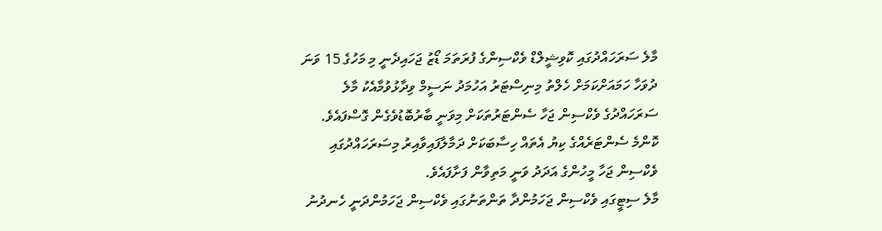މާލެ ސަރަހައްދުގައި ކޮވިޝީލްޑް ވެކްސިންގެ ފުރަތަމަ ޑޯޒު ޖަހައިދެނީ މި މަހުގެ 15 ވަނަ ދުވަހާ ހަމައަށްކަމަށް ހެލްތު މިނިސްޓަރު އަހުމަދު ނަސީމް ވިދާޅުވުމާއެކު މާލެ ސަރަހައްދުގެ ވެކްސިން ޖަހާ ސެންޓަރުތަކަށް މިވަނީ ބާރުބޮޑުވެގެން ގޮސްފައެވެ. ކޮންމެ ސެންޓަރެއްގެ ކިޔު އެތައް ހިސާބަކަށް ދަމާލާފައިވާއިރު މިސަރަހައްދުގައި ވެކްސިން ޖަހާ މީހުންގެ އަދަދު ވަނީ މަތިވާން ފަށާފައެވެ.
މާލެ ސިޓީގައި ވެކްސިން ޖަހަމުންދާ ތަންތަނުގައި ވެކްސިން ޖަހަމުންދަނީ ހެނދުނު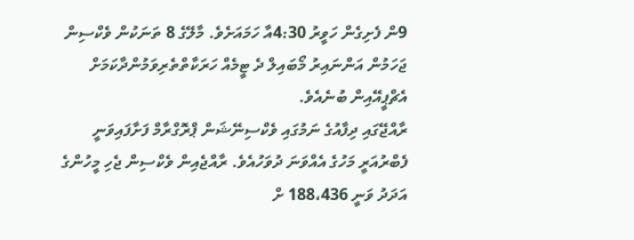9ން ފެށިގެން ހަވީރު 4:30އާ ހަމައަށެވެ. މާލޭގެ 8 ތަނަކުން ވެކްސިން ޖަހަމުން އަންނައިރު މޯބައިލް ދެ ޓީމެއް ހަރަކާތްތެރިވަމުންދާކަމަށް އެޗްޕީއޭއިން ބުނެއެވެ.
ރާއްޖޭގައި ދިފާއުގެ ނަމުގައި ވެކްސިނޭޝަން ޕްރޮގްރާމް ފަށާފައިވަނީ ފެބްރުއަރީ މަހުގެ އެއްވަނަ ދުވަހުއެވެ. ރާއްޖެއިން ވެކްސިން ޖެހި މީހުންގެ އަދަދު ވަނީ 188،436 ށް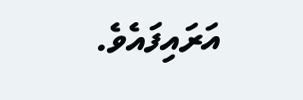އަރައިފައެވެ.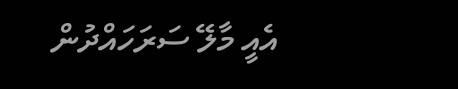އެއީ މާލޭ ސަރަހައްދުން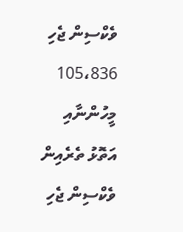ވެކްސިން ޖެހި 105،836 މީހުންނާއި އަތޮޅު ތެރެއިން ވެކްސިން ޖެހި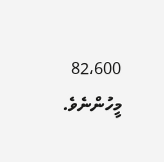82،600 މީހުންނެވެ.